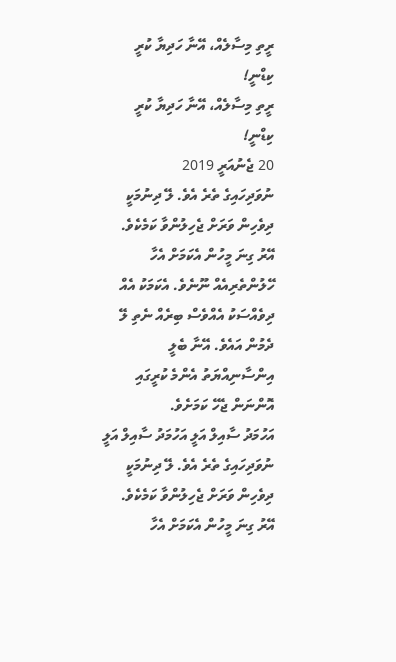ރީތި މިސާލެއް، އޭނާ ހަދިޔާ ކުރީ ކިޑްނީ!
ރީތި މިސާލެއް، އޭނާ ހަދިޔާ ކުރީ ކިޑްނީ!
20 ޖެނުއަރީ 2019
ނުވަދިހައިގެ ތެރެ އެވެ. ލޭ ދިނުމަކީ ދިވެހިން ވަރަށް ޖެހިލުންވާ ކަމެކެވެ. އޭރު ގިނަ މީހުން އެކަމަށް އެހާ ހޭލުންތެރިއެއް ނޫނެވެ. އެކަމަކު އެއް ދިވެއްސަކު އެއްވެސް ބިރެއް ނެތި ލޭ ދެމުން އައެވެ. އޭނާ ބެލީ އިންސާނިއްޔަތު އެންމެ ކުރީގައި އޮންނަން ޖެހޭ ކަމަށެވެ.
އަހުމަދު ސާއިލް އަލީ އަހުމަދު ސާއިލް އަލީ
ނުވަދިހައިގެ ތެރެ އެވެ. ލޭ ދިނުމަކީ ދިވެހިން ވަރަށް ޖެހިލުންވާ ކަމެކެވެ. އޭރު ގިނަ މީހުން އެކަމަށް އެހާ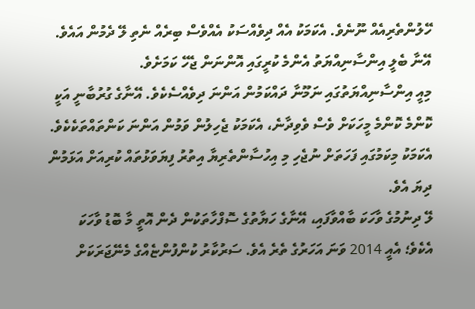ހޭލުންތެރިއެއް ނޫނެވެ. އެކަމަކު އެއް ދިވެއްސަކު އެއްވެސް ބިރެއް ނެތި ލޭ ދެމުން އައެވެ. އޭނާ ބެލީ އިންސާނިއްޔަތު އެންމެ ކުރީގައި އޮންނަން ޖެހޭ ކަމަށެވެ.
މިއީ އިންސާނިއްޔަތުގައި ނަމޫނާ ދައްކަމުން އަންނަ ދިވެއްސެކެވެ. އޭނާގެ ގުރުބާނީ އަކީ ކޮންމެ ކޮންމެ މީހަކަށް ވެސް ވެވިދާނެ، އެކަމަކު ޖެހިލުން ވަމުން އަންނަ ކަންތައްތަކެކެވެ. އެކަމަކު މިކަމުގައި ފަހަތަށް ނުޖެހި މި އިހުސާންތެރިޔާ އިތުރު ފިޔަވަޅުތައް ކުރިއަށް އަޅަމުން ދިޔަ އެވެ.
ލޭ ދިނުމުގެ ވާހަކަ ބާއްވާފައި، އޭނާގެ ހަޔާތުގެ ސޮފްހާތަކުން ދެން އޮތީ މާ ބޮޑު ވާހަކަ އެކެވެ؛ އެއީ 2014 ވަނަ އަހަރުގެ ތެރެ އެވެ. ސަރުކާރު ކުންފުންޏެއްގެ މެނޭޖަރަކަށް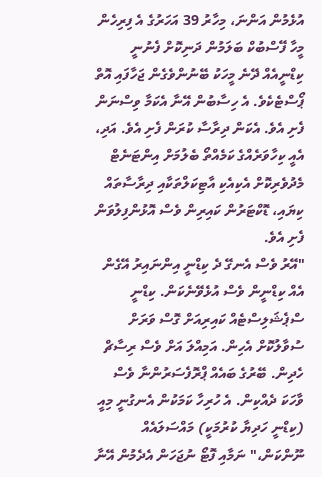އުޅެމުން އަންނަ، މިހާރު 39 އަހަރުގެ އެ ފިރިހެން މީހާ ފޭސްބުކް ބަލަމުން ދަނިކޮށް ފެނުނީ ކިޑްނީއެއް ދޭނެ މީހަކު ބޭނުންވެގެން ޖަހާފައި އޮތް ޕޯސްޓެކެވެ. އެ ހިސާބުން އޭނާ އެކަމާ ވިސްނަން ފެށި އެވެ. އެކަން ދިރާސާ ކުރަން ފެށި އެވެ. އަދި، އެއީ ކިހާވަރެއްގެ ކަމެއްތޯ ބެލުމަށް އިންޓަނެޓް މެދުވެރިކޮށް އެކިއެކި އާޓިކަލްތަކާއި ދިރާސާތައް ކިޔައި، ޑޮކްޓަރުން ކައިރިން ވެސް އޮޅުންފިލުވަން ފެށި އެވެ.
"އޭރު ވެސް އެނގޭ ދެ ކިޑްނީ އިންނައިރު އޭގެން އެއް ކިޑްނީން ވެސް އުޅެވޭނެކަން. ކިޑްނީ ސްޕެޝަލިސްޓެއް ކައިރިއަށް ގޮސް ވަރަށް ސުވާލުކޮށް އެހިން. އަމިއްލަ އަށް ވެސް ރިސާޗް ހެދިން. ބޭރުގެ ބައެއް ޕްރޮފެސަރުންނާ ވެސް ވާހަކަ ދެއްކިން. އެ ހުރިހާ ކަމަކުން އެނގުނީ މިއީ (ކިޑްނީ ހަދިޔާ ކުރުމަކީ) މައްސަލައެއް ނޫންކަން،" ނަމާއި ފޮޓޯ ނުޖަހަން އެދެމުން އޭނާ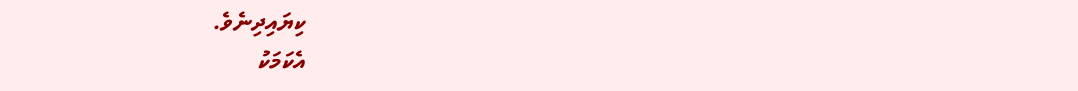ކިޔައިދިނެވެ.
އެކަމަކު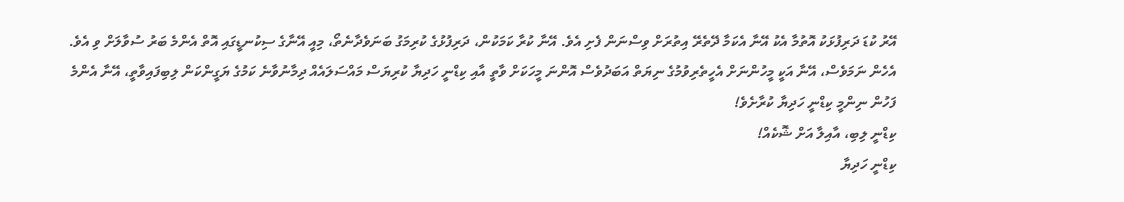އޭރު ކުޑަ ދަރިފުޅަކު އޮތުމާ އެކު އޭނާ އެކަމާ ދޭތެރޭ އިތުރަށް ވިސްނަން ފެށި އެވެ. އޭނާ ކުރާ ކަމަކުން، ދަރިފުޅުގެ ކުރިމަގު ބަނަވެދާނެތޯ، މިއީ އޭނާގެ ސިކުނޑީގައި އޮތް އެންމެ ބަރު ސުވާލަށް ވި އެވެ. އެހެން ނަމަވެސް، އޭނާ އަކީ މީހުންނަށް އެހީތެރިވުމުގެ ނިޔަތް އަބަދުވެސް އޮންނަ މީހަކަށް ވާތީ އާއި ކިޑްނީ ހަދިޔާ ކުރިޔަސް މައްސަލައެއް ދިމާނުވާނެ ކަމުގެ ޔަގީންކަން ލިބިފައިވާތީ، އޭނާ އެންމެ ފަހުން ނިންމީ ކިޑްނީ ހަދިޔާ ކުރާށެވެ!
ކިޑްނީ ލިބި، އާއިލާ އަށް ޝޮކެއް!
ކިޑްނީ ހަދިޔާ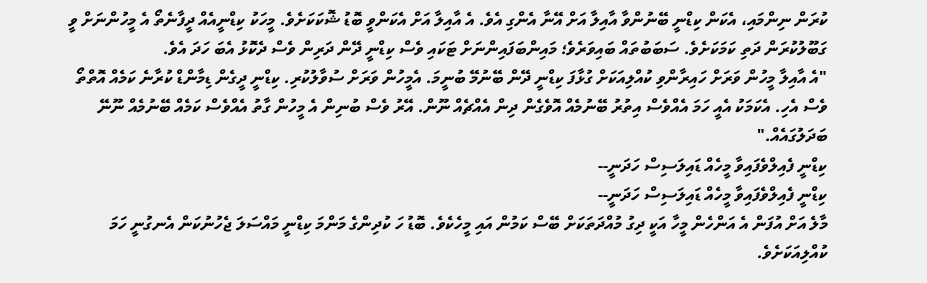ކުރަން ނިންމައި، އެކަން ކިޑްނީ ބޭނުންވާ އާއިލާ އަށް އޭނާ އެންގި އެވެ. އެ އާއިލާ އަށް އެކަންވީ ބޮޑު ޝޮކަކަށެވެ. މީހަކު ކިޑްނީއެއް ދީފާނެތޯ އެ މީހުންނަށް ވީ ގަބޫލުކުރަން ދަތި ކަމަކަށެވެ. ސަބަބުތައް ބައިވަރެވެ؛ މައިންބަފައިންނަށް ޓަކައި ވެސް ކިޑްނީ ދޭން ދަރިން ވެސް ދެކޮޅު އެބަ ހަދަ އެވެ.
"އެ އާއިލާ މީހުން ވަރަށް ހައިރާންވި ކުއްލިއަކަށް ގުޅާފަ ކިޑްނީ ދޭން ބޭނުމޭ ބުނީމަ. އެމީހުން ވަރަށް ސުވާލުކުރި. ކިޑްނީ ދީގެން ޑިމާންޑް ކުރާނެ ކަމެއް އޮތްތޯ ވެސް އެހި. އެކަމަކު އެއީ ހަމަ އެއްވެސް އިތުރު ބޭނުމެއް އޮވެގެން ދިން އެއްޗެއް ނޫން. އޭރު ވެސް ބުނިން އެ މީހުން ގާތު އެއްވެސް ކަމެއް ބޭނުމެއް ނޫނޭ ބަދަލުގައެއް."
ކިޑްނީ ފެއިލްވެފައިވާ މީހެއް ޑައިލަސިސް ހަދަނީ--
ކިޑްނީ ފެއިލްވެފައިވާ މީހެއް ޑައިލަސިސް ހަދަނީ--
މާލެ އަށް އުފަން އެ އަންހެން މީހާ އަކީ ދިގު މުއްދަތަކަށް ބޭސް ކަމުން އައި މީހެކެވެ. ބޮޑު ހަ ކުދިންގެ މަންމަ ކިޑްނީ މައްސަލަ ޖެހުނުކަން އެނގުނީ ހަމަ ކުއްލިއަކަށެވެ.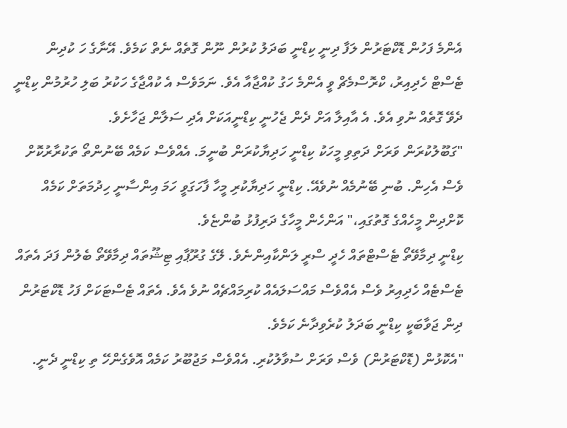އެންމެ ފަހުން ޑޮކްޓަރުން ލަފާ ދިނީ ކިޑްނީ ބަދަލު ކުރުން ނޫން ގޮތެއް ނެތް ކަމެވެ. އޭނާގެ ހަ ކުދިން ޓެސްޓް ހެދިއިރު، ކްރޮސްމެޗް ވީ އެންމެ ހަގު ކުއްޖާއާ އެވެ. ނަމަވެސް އެ ކުއްޖާގެ ހަކުރު ބަލި ހުރުމުން ކިޑްނީ ދެވޭ ގޮތެއް ނުވި އެވެ. އެ އާއިލާ އަށް ދެން ޖެހުނީ ކިޑްނީއަކަށް އެދި ސަލާން ޖަހާށެވެ.
"ގަބޫލުކުރަން ވަރަށް ދަތިވި މީހަކު ކިޑްނީ ހަދިޔާކުރަން ބުނީމަ. އެއްވެސް ކަމެއް ބޭނުންތޯ ތަކުރާރުކޮށް ވެސް އެހިން. ބުނި ބޭނުމެއް ނުވެއޭ. ކިޑްނީ ހަދިޔާކުރި މީހާ ފާހަގަވީ ހަމަ އިންސާނީ ހިދުމަތަށް ކަމެއް ކޮށްދިން މީހެއްގެ ގޮތުގައި،" އަންހެން މީހާގެ ދަރިފުޅު ބުންޏެވެ.
ކިޑްނީ ދިމާވޭތޯ ޓެސްޓްތައް ހެދީ ސްރީ ލަންކާއިންނެވެ. ލޭގެ ގުރޫޕާއި ޓިޝޫތައް ދިމާވޭތޯ ބެލުން ފަދަ އެތައް ޓެސްޓެއް ހެދިއިރު ވެސް އެއްވެސް މައްސަލައެއް ކުރިމައްޗެއް ނުވެ އެވެ. އެތައް ޓެސްޓަކަށް ފަހު ޑޮކްޓަރުން ދިން ޖަވާބަކީ ކިޑްނީ ބަދަލު ކުރެވިދާނެ ކަމެވެ.
"އެކޮޅުން (ޑޮކްޓަރުން) ވެސް ވަރަށް ސުވާލުކުރި. އެއްވެސް މަޖުބޫރު ކަމެއް އޮވެގެންހޭ ތި ކިޑްނީ ދެނީ.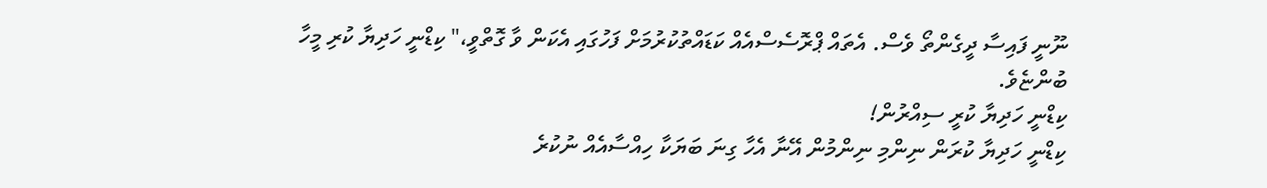ނޫނީ ފައިސާ ދީގެންތޯ ވެސް. އެތައް ޕްރޮސެސްއެއް ކަޑައްތުކުރުމަށް ފަހުގައި އެކަން ވާ ގޮތްވީ،" ކިޑްނީ ހަދިޔާ ކުރި މީހާ ބުންޏެވެ.
ކިޑްނީ ހަދިޔާ ކުރީ ސިއްރުން!
ކިޑްނީ ހަދިޔާ ކުރަން ނިންމި ނިންމުން އޭނާ އެހާ ގިނަ ބަޔަކާ ހިއްސާއެއް ނުކުރެ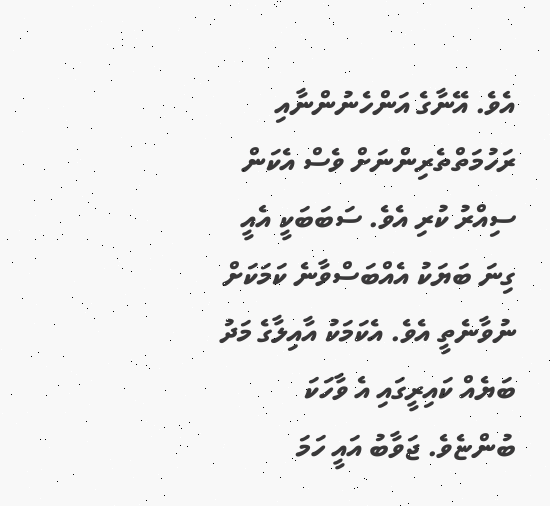އެވެ. އޭނާގެ އަންހެނުންނާއި ރަހުމަތްތެރިންނަށް ވެސް އެކަން ސިއްރު ކުރި އެވެ. ސަބަބަކީ އެއީ ގިނަ ބަޔަކު އެއްބަސްވާނެ ކަމަކަށް ނުވާނެތީ އެވެ. އެކަމަކު އާއިލާގެ މަދު ބަޔެއް ކައިރީގައި އެ ވާހަކަ ބުންޏެވެ. ޖަވާބު އައީ ހަމަ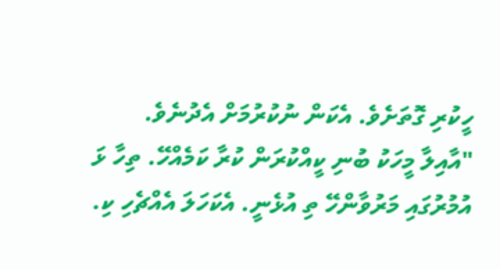ހީކުރި ގޮތަށެވެ. އެކަން ނުކުރުމަށް އެދުނެވެ.
"އާއިލާ މީހަކު ބުނި ކީއްކުރަން ކުރާ ކަމެއްހޭ. ތިހާ ޅަ އުމުރުގައި މަރުވާންހޭ ތި އުޅެނީ. އެކަހަލަ އެއްޗެހި ކި.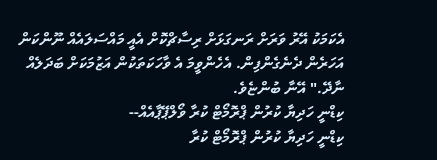އެކަމަކު އޭރު ވަރަށް ރަނގަޅަށް ރިސާޗްކޮށް އެއީ މައްސަލައެއް ނޫންކަން އަހަރެން ދެނެގެންފިން. އެހެންވީމަ އެ ވާހަކަތަކުން އަޒުމަކަށް ބަދަލެއް ނާދޭ." އޭނާ ބުންޏެވެ.
ކިޑްނީ ހަދިޔާ ކުރުން ޕްރޮމޯޓް ކުރާ ވޯލްޕޭޕާއެއް--
ކިޑްނީ ހަދިޔާ ކުރުން ޕްރޮމޯޓް ކުރާ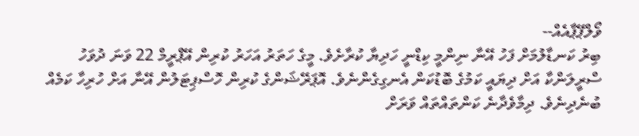ވޯލްޕޭޕާއެއް--
ބިރު ކަނޑާލުމަށް ފަހު އޭނާ ނިންމީ ކިޑްނީ ހަދިޔާ ކުރާށެވެ. މީގެ ހަތަރު އަހަރު ކުރިން އޭޕްރީމް 22 ވަނަ ދުވަހު ސްރީލަންކާ އަށް ދިޔައީ ކަމުގެ ބޮޑުކަން އެނގިގެންނެވެ. އޮޕަރޭޝަންގެ ކުރިން ހޮސްޕިޓަލުން އޭނާ އަށް ހުރިހާ ކަމެއް ބުނެދިނެވެ. ދިމާވެދާނެ ކަންތައްތައް ވަރަށް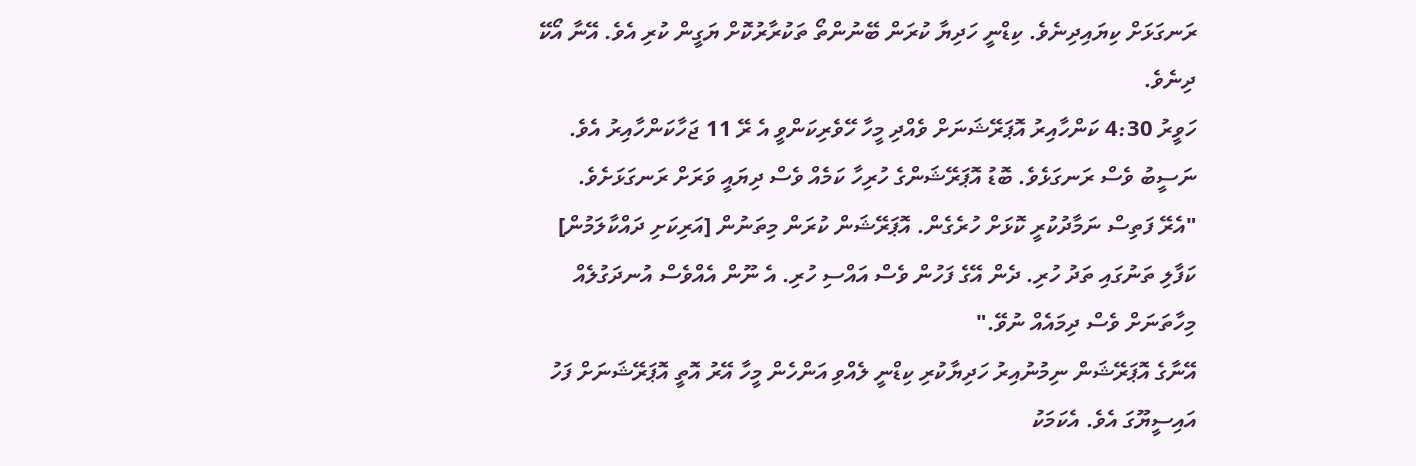ރަނގަޅަށް ކިޔައިދިނެވެ. ކިޑްނީ ހަދިޔާ ކުރަން ބޭނުންތޯ ތަކުރާރުކޮށް ޔަގީން ކުރި އެވެ. އޭނާ އޯކޭ ދިނެވެ.
ހަވީރު 4:30 ކަންހާއިރު އޮޕަރޭޝަނަށް ވެއްދި މީހާ ހޭވެރިކަންވީ އެ ރޭ 11 ޖަހާކަންހާއިރު އެވެ. ނަސީބު ވެސް ރަނގަޅެވެ. ބޮޑު އޮޕަރޭޝަންގެ ހުރިހާ ކަމެއް ވެސް ދިޔައީ ވަރަށް ރަނގަޅަށެވެ.
"އެރޭ ފަތިސް ނަމާދުކުރީ ކޮޅަށް ހުރެގެން. އޮޕަރޭޝަން ކުރަން މިތަނުން [އަރިކަށި ދައްކާލަމުން] ކަފާލި ތަނުގައި ތަދު ހުރި. ދެން އޭގެ ފަހުން ވެސް އައްސި ހުރި. އެ ނޫން އެއްވެސް އުނދަގުލެއް މިހާތަނަށް ވެސް ދިމައެއް ނުވޭ."
އޭނާގެ އޮޕަރޭޝަން ނިމުނުއިރު ހަދިޔާކުރި ކިޑްނީ ލެއްވި އަންހެން މީހާ އޭރު އޮތީ އޮޕަރޭޝަނަށް ފަހު އައިސީޔޫގަ އެވެ. އެކަމަކު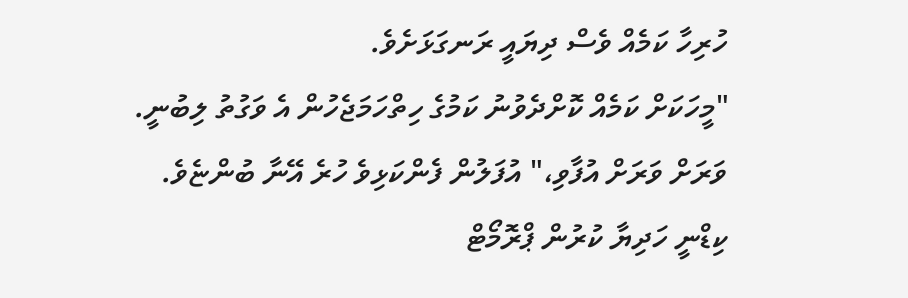ހުރިހާ ކަމެއް ވެސް ދިޔައީ ރަނގަޅަށެވެ.
"މީހަކަށް ކަމެއް ކޮށްދެވުނު ކަމުގެ ހިތްހަމަޖެހުން އެ ވަގުތު ލިބުނީ. ވަރަށް ވަރަށް އުފާވި،" އުފަލުން ފެންކަޅިވެ ހުރެ އޭނާ ބުންޏެވެ.
ކިޑްނީ ހަދިޔާ ކުރުން ޕްރޮމޯޓް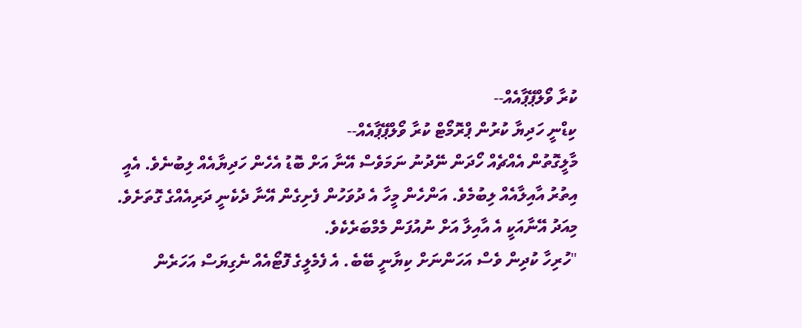ކުރާ ވޯލްޕޭޕާއެއް--
ކިޑްނީ ހަދިޔާ ކުރުން ޕްރޮމޯޓް ކުރާ ވޯލްޕޭޕާއެއް--
މާލީގޮތުން އެއްޗެއް ހޯދަން ނޭދުނު ނަމަވެސް އޭނާ އަށް ބޮޑު އެހެން ހަދިޔާއެއް ލިބުނެވެ. އެއީ އިތުރު އާއިލާއެއް ލިބުމެވެ. އަންހެން މީހާ އެ ދުވަހުން ފެށިގެން އޭނާ ދެކެނީ ދަރިއެއްގެ ގޮތަށެވެ. މިއަދު އޭނާއަކީ އެ އާއިލާ އަށް ނުއުފަން މެމްބަރެކެވެ.
"ހުރިހާ ކުދިން ވެސް އަހަންނަށް ކިޔާނީ ބޭބެ. އެ ފެމެލީގެ ފޮޓޯއެއް ނެގިޔަސް އަހަރެން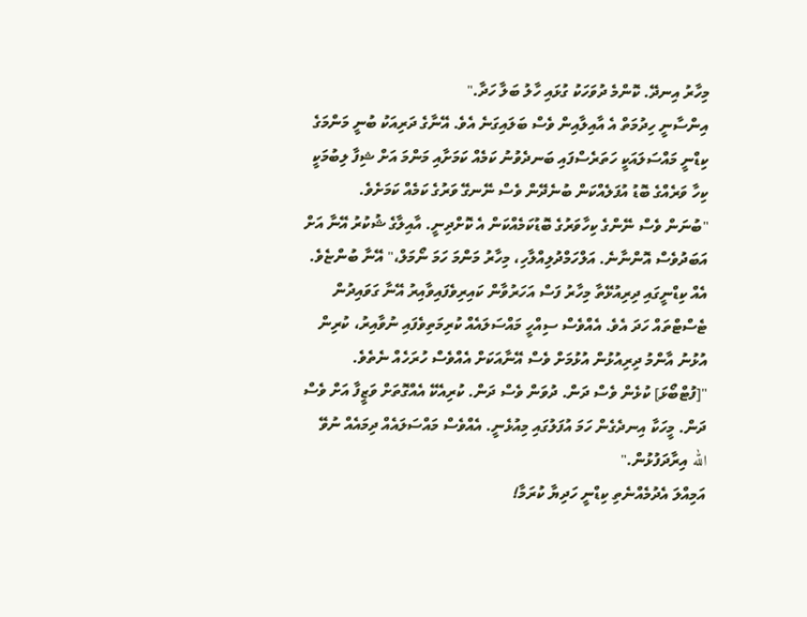މިހާރު އިނދޭ. ކޮންމެ ދުވަހަކު ގުޅައި ހާލު ބަލާ ހަދާ."
އިންސާނީ ހިދުމަތް އެ އާއިލާއިން ވެސް ބަލައިގަނެ އެވެ. އޭނާގެ ދަރިއަކު ބުނީ މަންމަގެ ކިޑްނީ މައްސަލައަކީ ހަތަރެސްފައި ބަނދެވުނު ކަމެއް ކަމަށާއި މަންމަ އަށް ޝިފާ ލިބުމަކީ ކިހާ ވަރެއްގެ ބޮޑު އުފަލެއްކަން ބުނެދޭން ވެސް ނޭނގޭ ވަރުގެ ކަމެއް ކަމަށެވެ.
"ބުނަން ވެސް ނޭންގެ ކިހާވަރުގެ ބޮޑުކަމެއްކަން އެ ކޮށްދިނީ. އާއިލާގެ ޝުކުރު އޭނާ އަށް އަބަދުވެސް އޮންނާނެ. އަލްހަމްދުލިއްލާހި، މިހާރު މަންމަ ހަމަ ނޯމަލް،" އޭނާ ބުންޏެވެ.
އެއް ކިޑްނީގައި ދިރިއުޅޭތާ މިހާރު ފަސް އަހަރުވާން ކައިރިވެފައިވާއިރު އޭނާ ގަވައިދުން ޓެސްޓްތައް ހަދަ އެވެ. އެއްވެސް ސިއްހީ މައްސަލައެއް ކުރިމަތިވެފައި ނުވާއިރު، ކުރިން އުޅުނު އާންމު ދިރިއުޅުން އުޅުމަށް ވެސް އޭނާއަކަށް އެއްވެސް ހުރަހެއް ނެތެވެ.
"[ފުޓްބޯޅަ] ކުޅެން ވެސް ދަން. ދުވަން ވެސް ދަން. ކުރިއެކޭ އެއްގޮތަށް ވަޒީފާ އަށް ވެސް ދަން. މީހަކާ އިނދެގެން ހަމަ އުފަލުގައި މިއުޅެނީ. އެއްވެސް މައްސަލައެއް ދިމައެއް ނުވޭ الله އިރާދަފުޅުން."
އަމިއްލަ އެދުމެއްނެތި ކިޑްނީ ހަދިޔާ ކުރަމާ!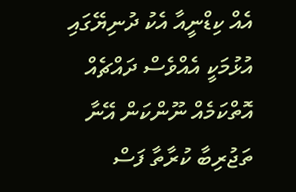އެއް ކިޑްނީއާ އެކު ދުނިޔޭގައި އުޅުމަކީ އެއްވެސް ދައްޗެއް އޮތްކަމެއް ނޫންކަން އޭނާ ތަޖުރިބާ ކުރާތާ ފަސް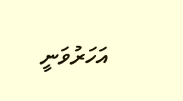އަހަރުވަނީ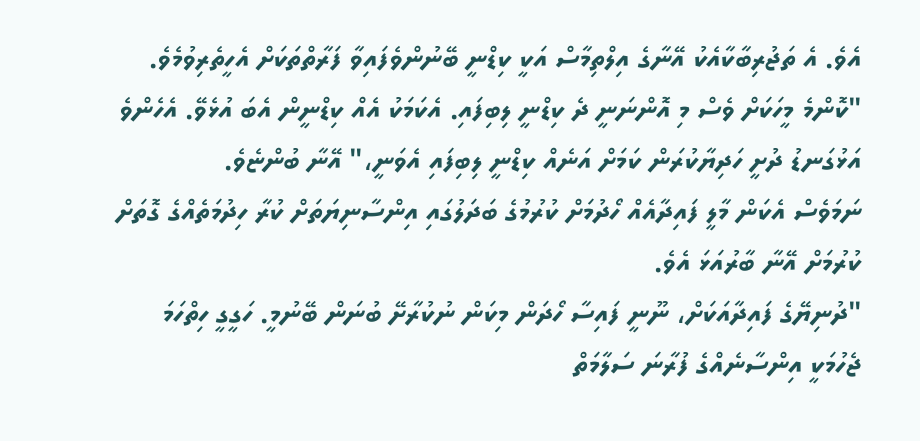އެވެ. އެ ތަޖުރިބާކާއެކު އޭނާގެ އިލްތިމާސް އަކީ ކިޑްނީ ބޭނުންވެފައިވާ ފަރާތްތަކަށް އެހީތެރިވުމެވެ. "ކޮންމެ މީހަކަށް ވެސް މި އޮންނަނީ ދެ ކިޑްނީ ލިބިފައި. އެކަމަކު އެއް ކިޑްނީން އެބަ އުޅެވޭ. އެހެންވެ އަޅުގަނޑު ދުށީ ހަދިޔާކުރަން ކަމަށް އަނެއް ކިޑްނީ ލިބިފައި އެވަނީ،" އޭނާ ބުންޏެވެ.
ނަމަވެސް އެކަން މާލީ ފައިދާއެއް ހޯދުމަށް ކުރުމުގެ ބަދަލުގައި އިންސާނިޔަތަށް ކުރާ ހިދުމަތެއްގެ ގޮތަށް ކުރުމަށް އޭނާ ބާރުއަޅަ އެވެ.
"ދުނިޔޭގެ ފައިދާއަކަށް، ނޫނީ ފައިސާ ހޯދަން މިކަން ނުކުރާށޭ ބުނަން ބޭނުމީ. ހަގީގީ ހިތްހަމަ ޖެހުމަކީ އިންސާނެއްގެ ފުރާނަ ސަލާމަތް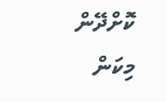ކޮށްދޭން މިކަން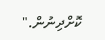ކޮށްދިނުން."